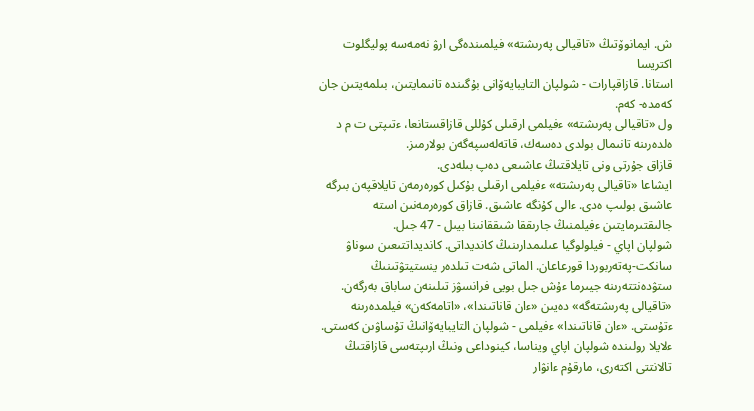ش. ايمانوۆتىڭ «تاقيالى پەرىشتە» فيلمىندەگى ارۋ نەمەسە پوليگلوت اكتريسا
استانا. قازاقپارات - شولپان التايبايەۆانى بۇگىندە تانىمايتىن، بىلمەيتىن جان كەمدە- كەم.
ول «تاقيالى پەرىشتە» ءفيلمى ارقىلى كۇللى قازاقستانعا، ءتىپتى ت م د ەلدەرىنە تانىمال بولدى دەسەك، قاتەلەسپەگەن بولارمىز.
قازاق جۇرتى ونى تايلاقتىڭ عاشىعى دەپ بىلەدى.
ايشاعا «تاقيالى پەرىشتە» ءفيلمى ارقىلى بۇكىل كورەرمەن تايلاقپەن بىرگە عاشىق بولىپ ەدى. ءالى كۇنگە عاشىق. قازاق كورەرمەنىن استە جالىقتىرمايتىن ءفيلمنىڭ جارىققا شىققانىنا بيىل - 47 جىل.
شولپان اپاي - فيلولوگيا عىلىمدارىنىڭ كانديداتى. كانديداتتىعىن سوناۋ سانكت-پەتەربوردا قورعاعان. الماتى شەت تىلدەر ينستيتۋتىنىڭ ستۋدەنتتەرىنە جيىرما ءۇش جىل بويى فرانسۋز تىلىنەن ساباق بەرگەن. «تاقيالى پەرىشتەگە» دەيىن «ءان قاناتىندا»، «اتامەكەن» فيلمدەرىنە ءتۇستى. «ءان قاناتىندا» ءفيلمى - شولپان التايبايەۆانىڭ تۇساۋىن كەستى. ءلايلا رولىندە شولپان اپاي ويناسا، كينوداعى ونىڭ ارىپتەسى قازاقتىڭ تالانتتى اكتەرى، مارقۇم ءانۋار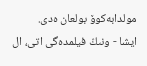مولدابەكوۆ بولعان ەدى.
ايشا - ونىڭ فيلمدەگى اتى، ال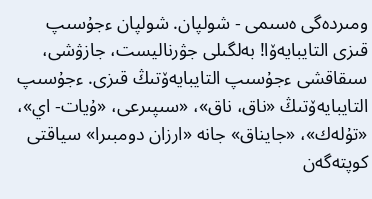ومىردەگى ەسىمى - شولپان. شولپان ءجۇسىپ قىزى التايبايەۆا! بەلگىلى جۋرناليست، جازۋشى، سىقاقشى ءجۇسىپ التايبايەۆتىڭ قىزى. ءجۇسىپ التايبايەۆتىڭ «ناق، ناق»، «سىپىرعى، «ۇيات- اي»، «تۇلەك»، «جايناق» جانە «ارزان دومبىرا» سياقتى كوپتەگەن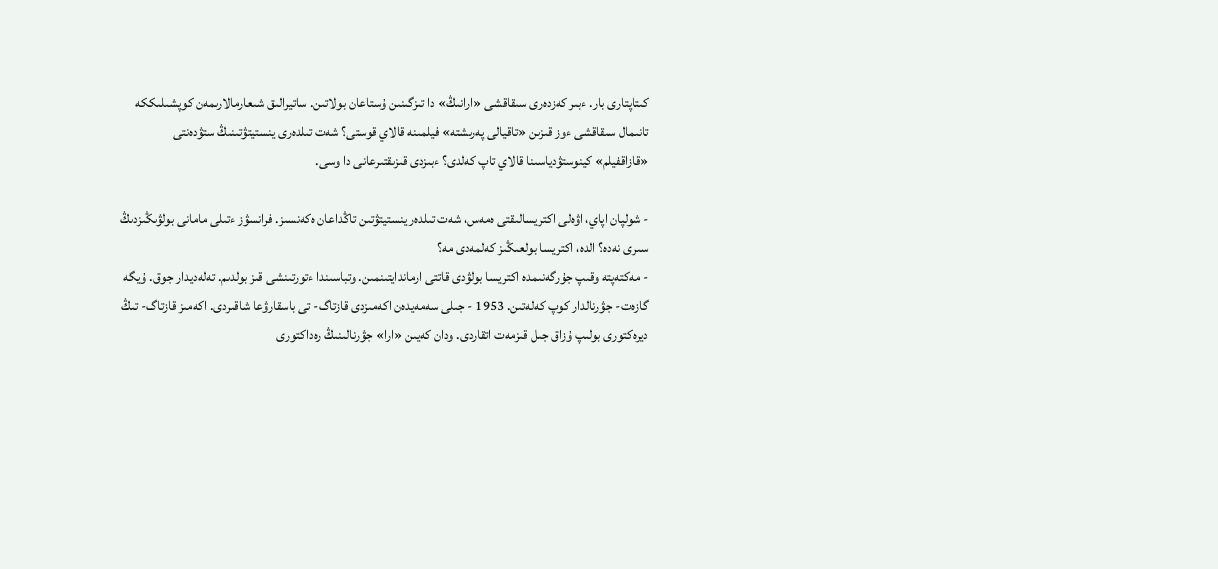كىتاپتارى بار. ءبىر كەزدەرى سىقاقشى «ارانىڭ» دا تىزگىنىن ۇستاعان بولاتىن. ساتيرالىق شىعارمالارىمەن كوپشىلىككە تانىمال سىقاقشى ءوز قىزىن «تاقيالى پەرىشتە» فيلمىنە قالاي قوستى؟ شەت تىلدەرى ينستيتۋتىنىڭ ستۋدەنتى «قازاقفيلم» كينوستۋدياسىنا قالاي تاپ كەلدى؟ ءبىزدى قىزىقتىرعانى دا وسى.

- شولپان اپاي، اۋەلى اكتريسالىقتى ەمەس، شەت تىلدەر ينستيتۋتىن تاڭداعان ەكەنسىز. فرانسۋز ءتىلى مامانى بولۋىڭىزدىڭ سىرى نەدە؟ الدە، اكتريسا بولعىڭىز كەلمەدى مە؟
- مەكتەپتە وقىپ جۇرگەنىمدە اكتريسا بولۋدى قاتتى ارماندايتىنمىن. وتباسىندا ءتورتىنشى قىز بولدىم. تەلەديدار جوق. ۇيگە گازەت- جۋرنالدار كوپ كەلەتىن. 1953 - جىلى سەمەيدەن اكەمىزدى قازتاگ- تى باسقارۋعا شاقىردى. اكەمىز قازتاگ- تىڭ ديرەكتورى بولىپ ۇزاق جىل قىزمەت اتقاردى. ودان كەيىن «ارا» جۋرنالىنىڭ رەداكتورى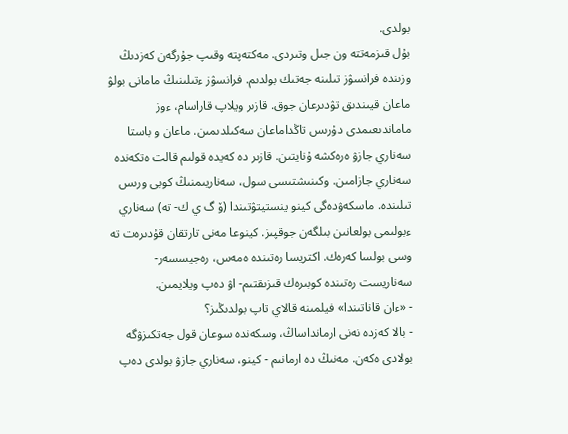بولدى.
بۇل قىزمەتتە ون جىل وتىردى. مەكتەپتە وقىپ جۇرگەن كەزدىڭ وزىندە فرانسۋز تىلىنە جەتىك بولدىم. فرانسۋز ءتىلىنىڭ مامانى بولۋ ماعان قيىندىق تۋدىرعان جوق. قازىر ويلاپ قاراسام، ءوز ماماندىعىمدى دۇرىس تاڭداماعان سەكىلدىمىن. ماعان و باستا سەناري جازۋ ەرەكشە ۇنايتىن. قازىر دە كەيدە قولىم قالت ەتكەندە سەناري جازامىن. وكىنىشتىسى سول، سەناريىمنىڭ كوبى ورىس تىلىندە. ماسكەۋدەگى كينو ينستيتۋتىندا (ۆ گ ي ك- تە) سەناري ءبولىمى بولعانىن بىلگەن جوقپىز. كينوعا مەنى تارتقان قۇدىرەت تە وسى بولسا كەرەك. اكتريسا رەتىندە ەمەس، رەجيسسەر- سەناريست رەتىندە كوبىرەك قىزىقتىم- اۋ دەپ ويلايمىن.
- «ءان قاناتىندا» فيلمىنە قالاي تاپ بولدىڭىز؟
- بالا كەزدە نەنى ارمانداساڭ، وسكەندە سوعان قول جەتكىزۋگە بولادى ەكەن. مەنىڭ دە ارمانىم - كينو، سەناري جازۋ بولدى دەپ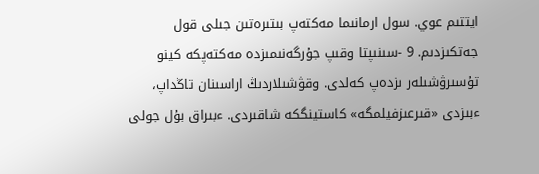ايتتىم عوي. سول ارمانىما مەكتەپ بىتىرەتىن جىلى قول جەتكىزدىم. 9 -سىنىپتا وقىپ جۇرگەنىمىزدە مەكتەپكە كينو تۇسىرۋشىلەر ىزدەپ كەلدى. وقۋشىلاردىڭ اراسىنان تاڭداپ، ءبىزدى «قىرعىزفيلمگە» كاستينگكە شاقىردى. ءبىراق بۇل جولى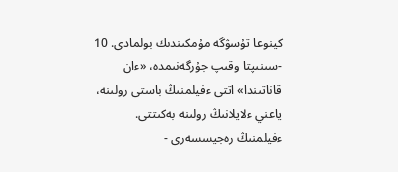كينوعا تۇسۋگە مۇمكىندىك بولمادى. 10 -سىنىپتا وقىپ جۇرگەنىمدە، «ءان قاناتىندا» اتتى ءفيلمنىڭ باستى رولىنە، ياعني ءلايلانىڭ رولىنە بەكىتتى. ءفيلمنىڭ رەجيسسەرى -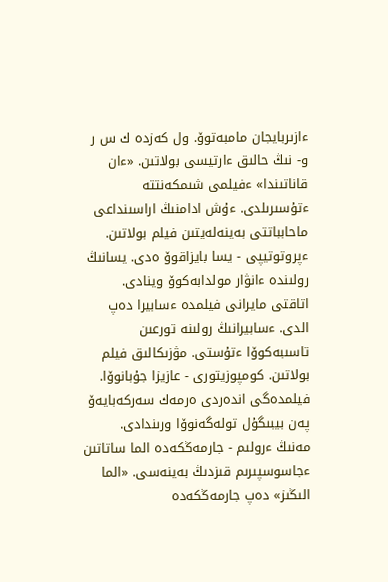ءازىربايجان مامبەتوۆ. ول كەزدە ك س ر و- نىڭ حالىق ءارتيسى بولاتىن. «ءان قاناتىندا» ءفيلمى شىمكەنتتە ءتۇسىرىلدى. ءۇش ادامنىڭ اراسىنداعى ماحابباتتى بەينەلەيتىن فيلم بولاتىن. ءپروتوتيپى - يسا بايزاقوۆ ەدى. يسانىڭ رولىندە ءانۋار مولدابەكوۆ وينادى.
اتاقتى مايرانى فيلمدە ءسابيرا دەپ الدى. ءسابيرانىڭ رولىنە تورعىن تاسىبەكوۆا ءتۇستى. مۋزىكالىق فيلم بولاتىن. كومپوزيتورى - عازيزا جۇبانوۆا. فيلمدەگى اندەردى ەرمەك سەركەبايەۆ پەن بيبىگۇل تولەگەنوۆا ورىندادى.
مەنىڭ ءرولىم - جارمەڭكەدە الما ساتاتىن ءجاسوسپىرىم قىزدىڭ بەينەسى. «الما الىڭىز» دەپ جارمەڭكەدە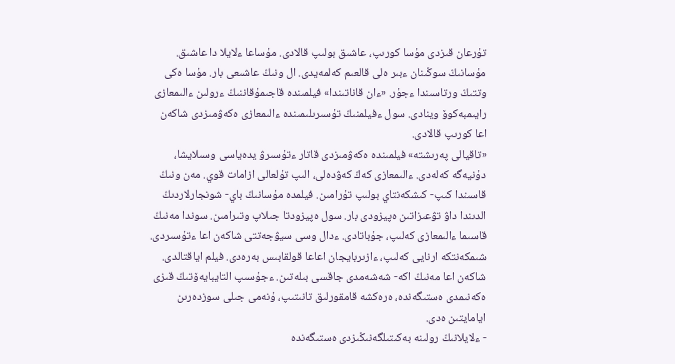تۇرعان قىزدى مۇسا كورىپ، عاشىق بولىپ قالادى. مۇساعا ءلايلا دا عاشىق. مۇسانىڭ سوڭىنان ءبىر ەلى قالعىم كەلمەيدى. ال ونىڭ عاشىعى بار. مۇسا ەكى وتتىڭ ورتاسىندا ءجۇر. «ءان قاناتىندا» فيلمىندە قاجىمۇقاننىڭ ءرولىن ءالىمعازى رايىمبەكوۆ وينادى. سول ءفيلمنىڭ تۇسىرىلىمىندە ءالىمعازى ەكەۋمىزدى شاكەن اعا كورىپ قالادى.
«تاقيالى پەرىشتە» فيلمىندە ەكەۋمىزدى قاتار ءتۇسىرۋ يدەياسى وسىلايشا، دۇنيەگە كەلەدى. ءالىمعازى كەڭ كەۋدەلى، الىپ تۇلعالى ازامات قوي. مەن ونىڭ قاسىندا كىپ- كىشكەنتاي بولىپ تۇرامىن. فيلمدە مۇسانىڭ باي- شونجارلاردىڭ الدىندا داۋ تۋعىزاتىن ەپيزودى بار. سول ەپيزودتا جىلاپ وتىرامىن. سوندا مەنىڭ قاسىما ءالىمعازى كەلىپ، جۇباتادى. ءدال وسى سيۋجەتتى شاكەن اعا ءتۇسىردى. شىمكەنتكە ارنايى كەلىپ، ءازىربايجان اعاعا قولقابىس بەرەدى. فيلم اياقتالدى. شاكەن اعا مەنىڭ اكە- شەشەمدى جاقسى بىلەتىن. ءجۇسىپ التايبايەۆتىڭ قىزى ەكەنىمدى ەستىگەندە، ەرەكشە قامقورلىق تانىتىپ، ۇنەمى جىلى سوزدەرىن ايامايتىن ەدى.
- ءلايلانىڭ رولىنە بەكىتىلگەنىڭىزدى ەستىگەندە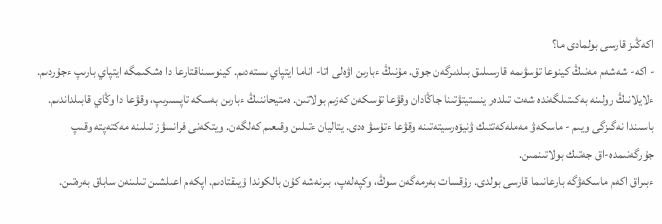اكەڭىز قارسى بولمادى ما؟
- اكە- شەشەم مەنىڭ كينوعا تۇسۋىمە قارسىلىق بىلدىرگەن جوق. مۇنىڭ ءبارىن اۋەلى اتا- اناما ايتپاي ىستەدىم. كينوسىناقتارعا دا ەشكىمگە ايتپاي بارىپ ءجۇردىم. ءلايلانىڭ رولىنە بەكىتىلگەندە شەت تىلدەر ينستيتۋتىنا جاڭادان وقۋعا تۇسكەن كەزىم بولاتىن. ەمتيحاننىڭ ءبارىن بەسكە تاپسىرىپ، وقۋعا دا وڭاي قابىلداندىم. باسىندا نەگىزگى ويىم - ماسكەۋ مەملەكەتتىك ۋنيۆەرسيتەتىنە وقۋعا ءتۇسۋ ەدى. يتاليان ءتىلىن وقىعىم كەلگەن. ويتكەنى فرانسۋز تىلىنە مەكتەپتە وقىپ جۇرگەنىمدە-اق جەتىك بولاتىنمىن.
ءبىراق اكەم ماسكەۋگە بارعانىما قارسى بولدى. رۇقسات بەرمەگەن سوڭ، وكپەلەپ، بىرنەشە كۇن بالكوندا ۇيىقتادىم. اپكەم اعىلشىن تىلىنەن ساباق بەرەتىن.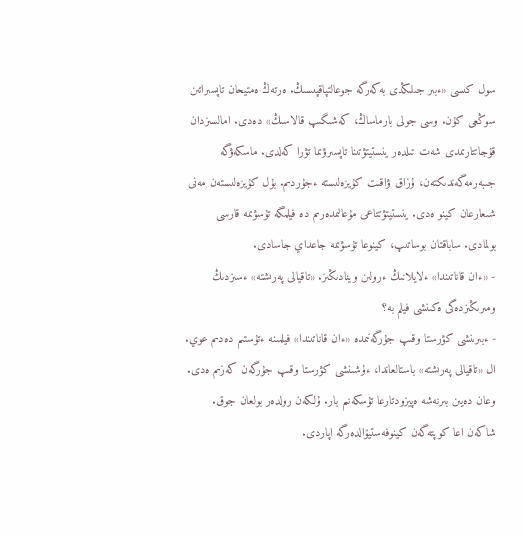سول كىسى «ءبىر جىلىڭدى بەكەرگە جوعالتپاقپىسىڭ. ەرتەڭ ەمتيحان تاپسىراتىن سوڭعى كۇن. وسى جولى بارماساڭ، كەشىگىپ قالاسىڭ» دەدى. امالسىزدان قۇجاتتارىمدى شەت تىلدەر ينستيتۋتىنا تاپسىرۋىما تۋرا كەلدى. ماسكەۋگە جىبەرمەگەندىكتەن، ۇزاق ۋاقىت كۇيزەلىستە ءجۇردىم. بۇل كۇيزەلىستەن مەنى شىعارعان كينو ەدى. ينستيتۋتتاعى مۇعالىمدەرىم دە فيلمگە تۇسۋىمە قارسى بولمادى. ساباقتان بوساتىپ، كينوعا تۇسۋىمە جاعداي جاسادى.
- «ءان قاناتىندا» ءلايلانىڭ ءرولىن وينادىڭىز. «تاقيالى پەرىشتە» ءسىزدىڭ ومىرىڭىزدەگى ەكىنشى فيلم بە؟
- ءبىرىنشى كۋرستا وقىپ جۇرگەنىمدە «ءان قاناتىندا» فيلمىنە ءتۇستىم دەدىم عوي. ال «تاقيالى پەرىشتە» باستالعاندا، ءۇشىنشى كۋرستا وقىپ جۇرگەن كەزىم ەدى. وعان دەيىن بىرنەشە ەپيزودتارعا تۇسكەنىم بار. ۇلكەن رولدەر بولعان جوق. شاكەن اعا كوپتەگەن كينوفەستيۆالدەرگە اپاردى.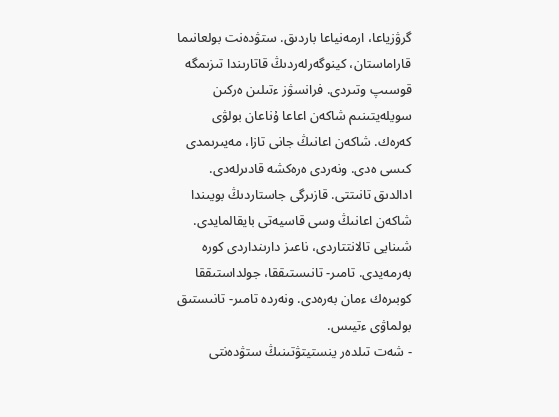گرۋزياعا، ارمەنياعا باردىق. ستۋدەنت بولعانىما قاراماستان، كينوگەرلەردىڭ قاتارىندا تىزىمگە قوسىپ وتىردى. فرانسۋز ءتىلىن ەركىن سويلەيتىنىم شاكەن اعاعا ۇناعان بولۋى كەرەك. شاكەن اعانىڭ جانى تازا، مەيىرىمدى كىسى ەدى. ونەردى ەرەكشە قادىرلەدى. ادالدىق تانىتتى. قازىرگى جاستاردىڭ بويىندا شاكەن اعانىڭ وسى قاسيەتى بايقالمايدى. شىنايى تالانتتاردى، ناعىز دارىنداردى كورە بەرمەيدى. تامىر- تانىستىققا، جولداستىققا كوبىرەك ءمان بەرەدى. ونەردە تامىر- تانىستىق بولماۋى ءتيىس.
- شەت تىلدەر ينستيتۋتىنىڭ ستۋدەنتى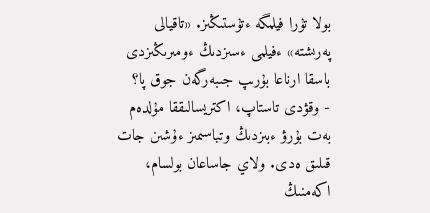بولا تۇرا فيلمگە ءتۇستىڭىز. «تاقيالى پەرىشتە» ءفيلمى ءسىزدىڭ ءومىرىڭىزدى باسقا ارناعا بۇرىپ جىبەرگەن جوق پا؟
- وقۋدى تاستاپ، اكتريسالىققا مۇلدەم بەت بۇرۋ ءبىزدىڭ وتباسىمىز ءۇشىن جات قىلىق ەدى. ولاي جاساعان بولسام، اكەمنىڭ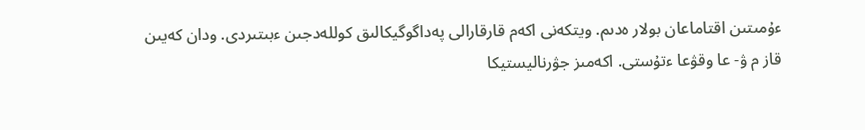ءۇمىتىن اقتاماعان بولار ەدىم. ويتكەنى اكەم قارقارالى پەداگوگيكالىق كوللەدجىن ءبىتىردى. ودان كەيىن قاز م ۋ- عا وقۋعا ءتۇستى. اكەمىز جۋرناليستيكا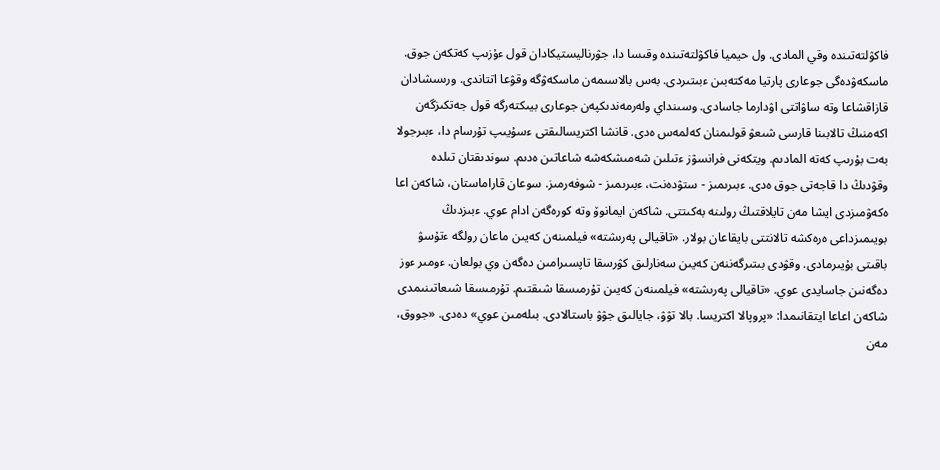فاكۋلتەتىندە وقي المادى. ول حيميا فاكۋلتەتىندە وقىسا دا، جۋرناليستيكادان قول ءۇزىپ كەتكەن جوق. ماسكەۋدەگى جوعارى پارتيا مەكتەبىن ءبىتىردى. بەس بالاسىمەن ماسكەۋگە وقۋعا اتتاندى. ورىسشادان قازاقشاعا وتە ساۋاتتى اۋدارما جاسادى. وسىنداي ولەرمەندىكپەن جوعارى بيىكتەرگە قول جەتكىزگەن اكەمنىڭ تالابىنا قارسى شىعۋ قولىمنان كەلمەس ەدى. قانشا اكتريسالىقتى ءسۇيىپ تۇرسام دا، ءبىرجولا بەت بۇرىپ كەتە المادىم. ويتكەنى فرانسۋز ءتىلىن شەمىشكەشە شاعاتىن ەدىم. سوندىقتان تىلدە وقۋدىڭ دا قاجەتى جوق ەدى. ءبىرىمىز - ستۋدەنت، ءبىرىمىز - شوفەرمىز. سوعان قاراماستان، شاكەن اعا ەكەۋمىزدى ايشا مەن تايلاقتىڭ رولىنە بەكىتتى. شاكەن ايمانوۆ وتە كورەگەن ادام عوي. ءبىزدىڭ بويىمىزداعى ەرەكشە تالانتتى بايقاعان بولار. «تاقيالى پەرىشتە» فيلمىنەن كەيىن ماعان رولگە ءتۇسۋ باقىتى بۇيىرمادى. وقۋدى بىتىرگەننەن كەيىن سەنارلىق كۋرسقا تاپسىرامىن دەگەن وي بولعان. ءومىر ءوز دەگەنىن جاسايدى عوي. «تاقيالى پەرىشتە» فيلمىنەن كەيىن تۇرمىسقا شىقتىم. تۇرمىسقا شىعاتىنىمدى شاكەن اعاعا ايتقانىمدا: «پروپالا اكتريسا. بالا تۋۋ، جايالىق جۋۋ باستالادى. بىلەمىن عوي» دەدى. «جووق، مەن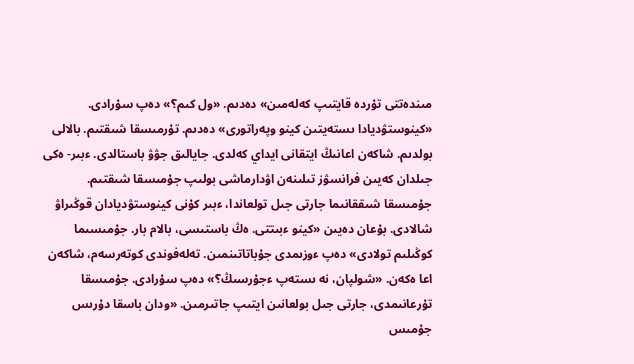مىندەتتى تۇردە قايتىپ كەلەمىن» دەدىم. «ول كىم؟» دەپ سۇرادى. «كينوستۋديادا ىستەيتىن كينو وپەراتورى» دەدىم. تۇرمىسقا شىقتىم. بالالى بولدىم. شاكەن اعانىڭ ايتقانى ايداي كەلدى. جايالىق جۋۋ باستالدى. ءبىر- ەكى جىلدان كەيىن فرانسۋز تىلىنەن اۋدارماشى بولىپ جۇمىسقا شىقتىم. جۇمىسقا شىققانىما جارتى جىل تولعاندا، ءبىر كۇنى كينوستۋديادان قوڭىراۋ شالادى. بۇعان دەيىن «كينو ءبىتتى. ەڭ باستىسى، بالام بار. جۇمىسىما كوڭىلىم تولادى» دەپ ءوزىمدى جۇباتاتىنمىن. تەلەفوندى كوتەرسەم، شاكەن اعا ەكەن. «شولپان، نە ىستەپ ءجۇرسىڭ؟» دەپ سۇرادى. جۇمىسقا تۇرعانىمدى، جارتى جىل بولعانىن ايتىپ جاتىرمىن. «ودان باسقا دۇرىس جۇمىس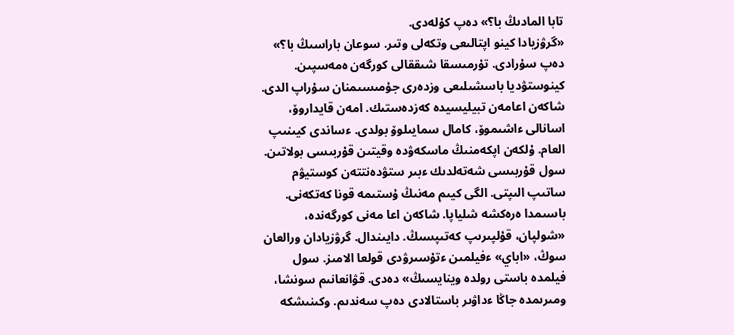تابا المادىڭ با؟» دەپ كۇلەدى.
«گرۋزيادا كينو اپتالىعى وتكەلى وتىر. سوعان باراسىڭ با؟» دەپ سۇرادى. تۇرمىسقا شىققالى كورگەن ەمەسپىن. كينوستۋديا باسشىلىعى وزدەرى جۇمىسىمنان سۇراپ الدى. شاكەن اعامەن تبيليسيدە كەزدەستىك. امەن قايداروۆ، اسانالى ءاشىموۆ، كامال سمايىلوۆ بولدى. ءساندى كيىنىپ العام. ۇلكەن اپكەمنىڭ ماسكەۋدە وقيتىن قۇربىسى بولاتىن. سول قۇربىسى شەتەلدىك ءبىر ستۋدەنتتەن كوستيۋم ساتىپ الىپتى. الگى كيىم مەنىڭ ۇستىمە قونا كەتكەنى. باسىمدا ەرەكشە شلياپا. شاكەن اعا مەنى كورگەندە، «شولپان، قۇلپىرىپ كەتىپسىڭ. دايىندال. گرۋزيادان ورالعان سوڭ، «اباي» ءفيلمىن ءتۇسىرۋدى قولعا الامىز. سول فيلمدە باستى رولدە وينايسىڭ» دەدى. قۋانعانىم سونشا، ومىرىمدە جاڭا ءداۋىر باستالادى دەپ سەندىم. وكىنىشكە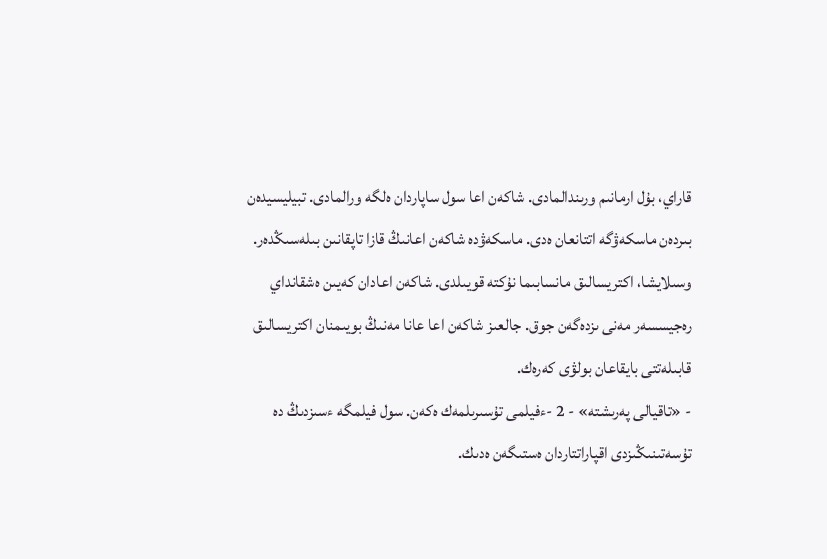قاراي، بۇل ارمانىم ورىندالمادى. شاكەن اعا سول ساپاردان ەلگە ورالمادى. تبيليسيدەن بىردەن ماسكەۋگە اتتانعان ەدى. ماسكەۋدە شاكەن اعانىڭ قازا تاپقانىن بىلەسىڭدەر. وسىلايشا، اكتريسالىق مانسابىما نۇكتە قويىلدى. شاكەن اعادان كەيىن ەشقانداي رەجيسسەر مەنى ىزدەگەن جوق. جالعىز شاكەن اعا عانا مەنىڭ بويىمنان اكتريسالىق قابىلەتتى بايقاعان بولۋى كەرەك.
- «تاقيالى پەرىشتە» - 2 -ءفيلمى تۇسىرىلمەك ەكەن. سول فيلمگە ءسىزدىڭ دە تۇسەتىنىڭىزدى اقپاراتتاردان ەستىگەن ەدىك.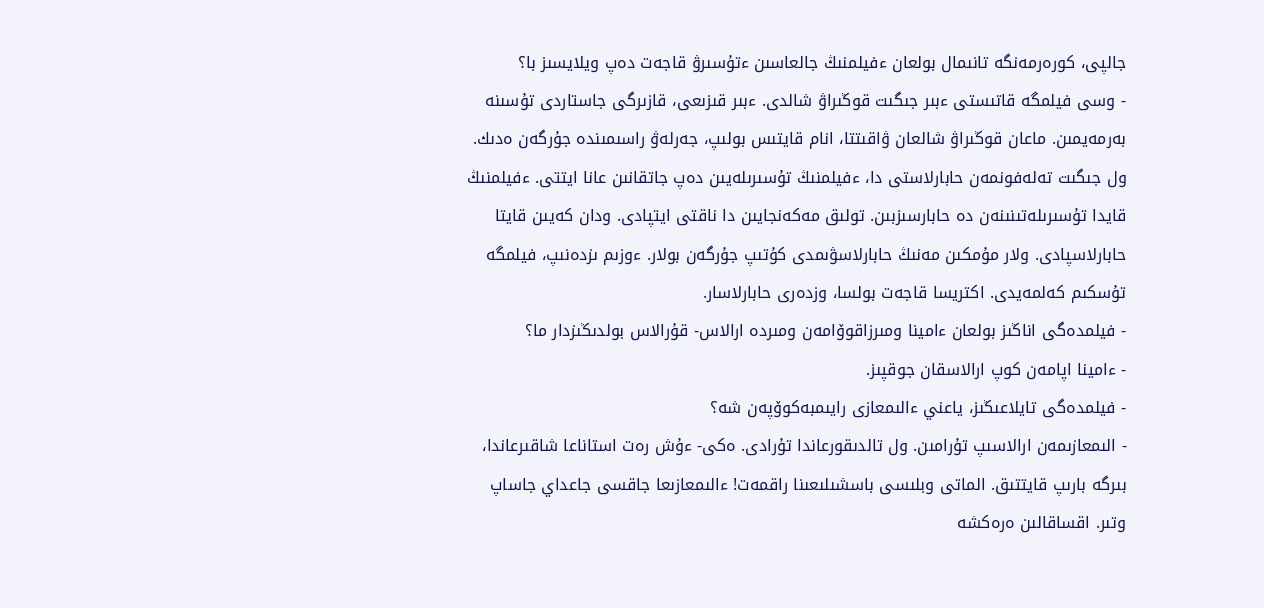جالپى، كورەرمەنگە تانىمال بولعان ءفيلمنىڭ جالعاسىن ءتۇسىرۋ قاجەت دەپ ويلايسىز با؟
- وسى فيلمگە قاتىستى ءبىر جىگىت قوڭىراۋ شالدى. ءبىر قىزىعى، قازىرگى جاستاردى تۇسىنە بەرمەيمىن. ماعان قوڭىراۋ شالعان ۋاقىتتا، انام قايتىس بولىپ، جەرلەۋ راسىمىندە جۇرگەن ەدىك. ول جىگىت تەلەفونمەن حابارلاستى دا، ءفيلمنىڭ تۇسىرىلەيىن دەپ جاتقانىن عانا ايتتى. ءفيلمنىڭ قايدا تۇسىرىلەتىنىنەن دە حابارسىزبىن. تولىق مەكەنجايىن دا ناقتى ايتپادى. ودان كەيىن قايتا حابارلاسپادى. ولار مۇمكىن مەنىڭ حابارلاسۋىمدى كۇتىپ جۇرگەن بولار. ءوزىم ىزدەنىپ، فيلمگە تۇسكىم كەلمەيدى. اكتريسا قاجەت بولسا، وزدەرى حابارلاسار.
- فيلمدەگى اناڭىز بولعان ءامينا ومىرزاقوۆامەن ومىردە ارالاس- قۇرالاس بولدىڭىزدار ما؟
- ءامينا اپامەن كوپ ارالاسقان جوقپىز.
- فيلمدەگى تايلاعىڭىز، ياعني ءالىمعازى رايىمبەكوۆپەن شە؟
- الىمعازىمەن ارالاسىپ تۇرامىن. ول تالدىقورعاندا تۇرادى. ەكى- ءۇش رەت استاناعا شاقىرعاندا، بىرگە بارىپ قايتتىق. الماتى وبلىسى باسشىلىعىنا راقمەت! ءالىمعازىعا جاقسى جاعداي جاساپ وتىر. اقساقالىن ەرەكشە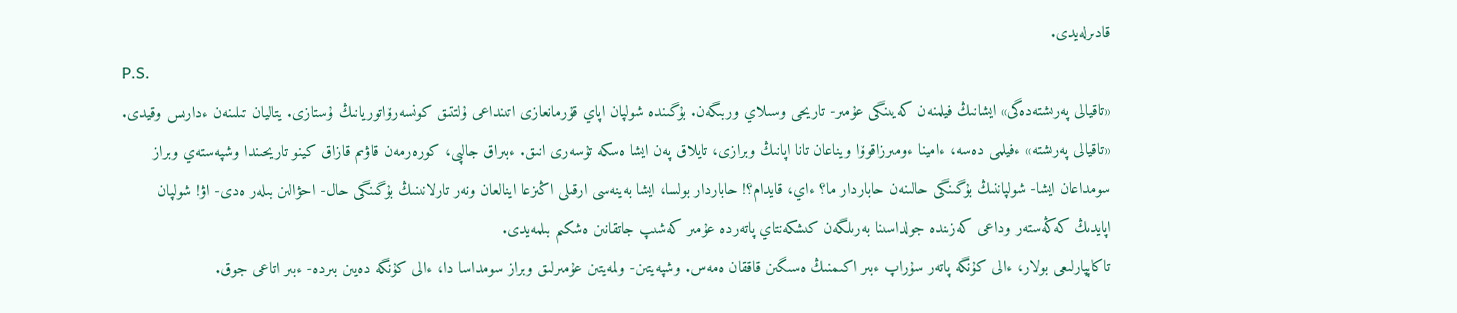قادىرلەيدى.
P.S.
«تاقيالى پەرىشتەدەگى» ايشانىڭ فيلمنەن كەيىنگى عۇمىر- تاريحى وسىلاي وربىگەن. بۇگىندە شولپان اپاي قۇرمانعازى اتىنداعى ۇلتتىق كونسەرۆاتوريانىڭ ۇستازى. يتاليان تىلىنەن ءدارىس وقيدى. «تاقيالى پەرىشتە» ءفيلمى دەسە، ءامينا ءومىرزاقوۆا ويناعان تانا اپانىڭ وبرازى، تايلاق پەن ايشا ەسكە تۇسەرى انىق. ءبىراق جالپى، كورەرمەن قاۋىم قازاق كينو تاريحىندا وشپەستەي وبراز سومداعان ايشا- شولپاننىڭ بۇگىنگى حالىنەن حاباردار ما؟ ءاي، قايدام؟! حاباردار بولسا، ايشا بەينەسى ارقىلى اڭىزعا اينالعان ونەر تارلانىنىڭ بۇگىنگى حال- احۋالىن بىلەر ەدى- اۋ! شولپان اپايدىڭ كەڭەستەر وداعى كەزىندە جولداسىنا بەرىلگەن كىشكەنتاي پاتەردە عۇمىر كەشىپ جاتقانىن ەشكىم بىلمەيدى.
تاكاپپارلىعى بولار، ءالى كۇنگە پاتەر سۇراپ ءبىر اكىمنىڭ ەسىگىن قاققان ەمەس. وشپەيتىن- ولمەيتىن عۇمىرلىق وبراز سومداسا دا، ءالى كۇنگە دەيىن بىردە- ءبىر اتاعى جوق.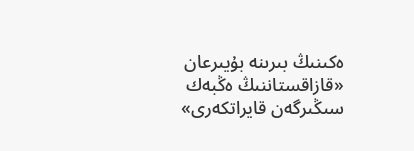ەكىنىڭ بىرىنە بۇيىرعان «قازاقستاننىڭ ەڭبەك سىڭىرگەن قايراتكەرى»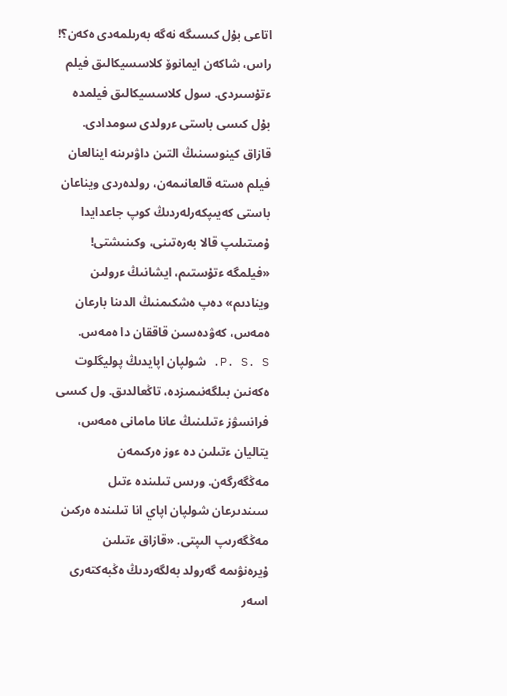اتاعى بۇل كىسىگە نەگە بەرىلمەدى ەكەن؟! راس، شاكەن ايمانوۆ كلاسسيكالىق فيلم ءتۇسىردى. سول كلاسسيكالىق فيلمدە بۇل كىسى باستى ءرولدى سومدادى. قازاق كينوسىنىڭ التىن داۋىرىنە اينالعان فيلم ەستە قالعانىمەن، رولدەردى ويناعان باستى كەيىپكەرلەردىڭ كوپ جاعدايدا ۇمىتىلىپ قالا بەرەتىنى، وكىنىشتى! «فيلمگە ءتۇستىم، ايشانىڭ ءرولىن وينادىم» دەپ ەشكىمنىڭ الدىنا بارعان ەمەس، كەۋدەسىن قاققان دا ەمەس.
P. S. S. شولپان اپايدىڭ پوليگلوت ەكەنىن بىلگەنىمىزدە، تاڭعالدىق. ول كىسى فرانسۋز ءتىلىنىڭ عانا مامانى ەمەس، يتاليان ءتىلىن دە ءوز ەركىمەن مەڭگەرگەن. ورىس تىلىندە ءتىل سىندىرعان شولپان اپاي انا تىلىندە ەركىن مەڭگەرىپ الىپتى. «قازاق ءتىلىن ۇيرەنۋىمە گەرولد بەلگەردىڭ ەڭبەكتەرى اسەر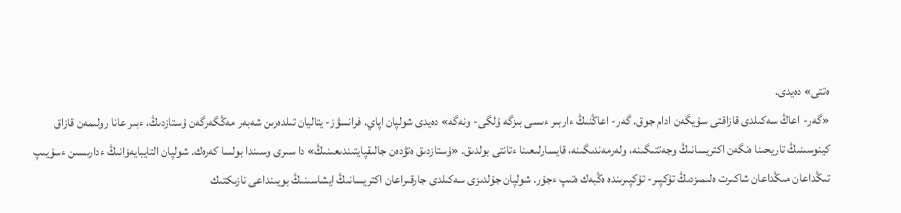ەتتى» دەيدى.
«گەر- اعاڭ سەكىلدى قازاقتى سۇيگەن ادام جوق. گەر- اعاڭنىڭ ءاربىر ءىسى بىزگە ۇلگى- ونەگە» دەيدى شولپان اپاي. فرانسۋز- يتاليان تىلدەرىن شەبەر مەڭگەرگەن ۇستازدىڭ، ءبىر عانا رولىمەن قازاق كينوسىنىڭ تاريحىنا ەنگەن اكتريسانىڭ وجەتتىگىنە، ولەرمەندىگىنە، قايسارلىعىنا ءتانتى بولدىق. «ۇستازدىق ەتۋدەن جالىقپايتىندىعىنىڭ» دا سىرى وسىندا بولسا كەرەك. شولپان التايبايەۆانىڭ ءدارىسىن ءسۇيىپ تىڭداعان مىڭداعان شاكىرت ەلىمىزدىڭ تۇكپىر- تۇكپىرىندە ەڭبەك ەتىپ ءجۇر. شولپان جۇلدىزى سەكىلدى جارقىراعان اكتريسانىڭ ايشاسىنىڭ بويىنداعى نازىكتىك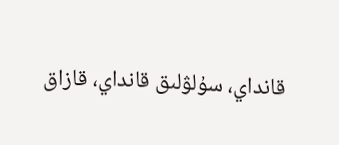قانداي، سۇلۋلىق قانداي، قازاق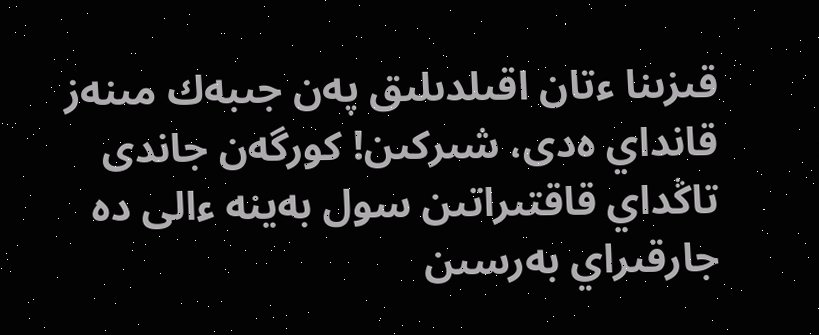قىزىنا ءتان اقىلدىلىق پەن جىبەك مىنەز قانداي ەدى، شىركىن! كورگەن جاندى تاڭداي قاقتىراتىن سول بەينە ءالى دە جارقىراي بەرسىن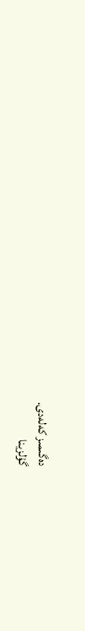دەگىمىز كەلەدى.
گۇلزينا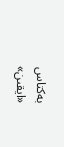بەكتاس
«ايقىن»